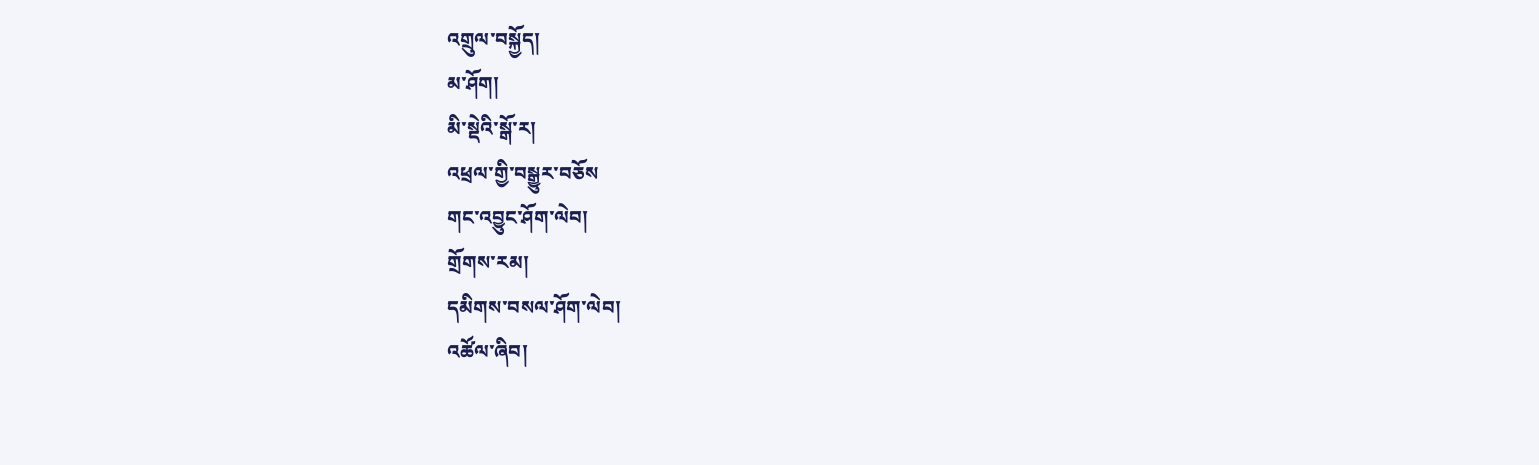འགྲུལ་བསྐྱོད།
མ་ཤོག།
མི་སྡེའི་སྒོ་ར།
འཕྲལ་གྱི་བསྒྱུར་བཅོས
གང་འབྱུང་ཤོག་ལེབ།
གྲོགས་རམ།
དམིགས་བསལ་ཤོག་ལེབ།
འཚོལ་ཞིབ།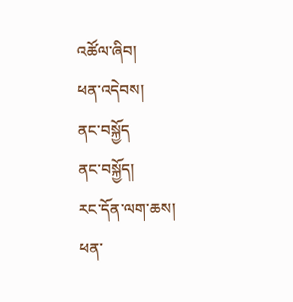འཚོལ་ཞིབ།
ཕན་འདེབས།
ནང་བསྐྱོད
ནང་བསྐྱོད།
རང་དོན་ལག་ཆས།
ཕན་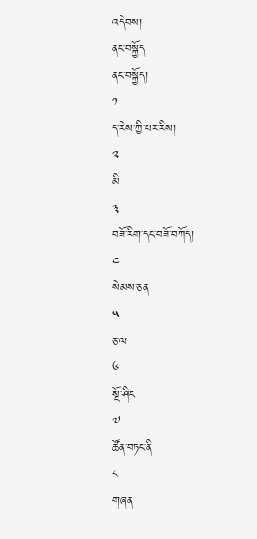འདེབས།
ནང་བསྐྱོད
ནང་བསྐྱོད།
༡
ད་རེས་ཀྱི་པར་རིས།
༢
མི
༣
བཟོ་རིག་དང་བཟོ་བཀོད།
༤
སེམས་ཅན
༥
ཅ་ལ
༦
སྔོ་ཤིང
༧
ཚོན་བཏང་ནི
༨
གཞན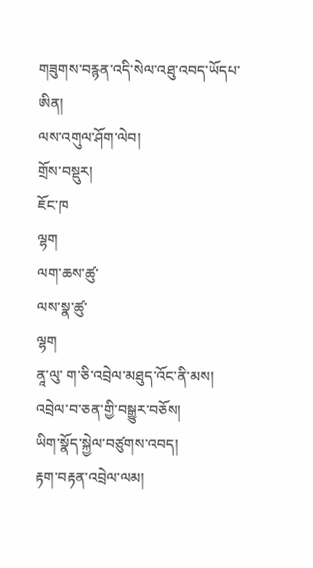གཟུགས་བརྙན་འདི་སེལ་འཐུ་འབད་ཡོདཔ་ཨིན།
ལས་འགུལ་ཤོག་ལེབ།
གྲོས་བསྡུར།
ཇོང་ཁ
ལྷག
ལག་ཆས་ཚུ་
ལས་སྣ་ཚུ་
ལྷག
ནཱ་ལུ་ ག་ཅི་འབྲེལ་མཐུད་འོང་ནི་མས།
འབྲེལ་བ་ཅན་གྱི་བསྒྱུར་བཅོས།
ཡིག་སྣོད་སྐྱེལ་བཙུགས་འབད།
རྟག་བརྟན་འབྲེལ་ལམ།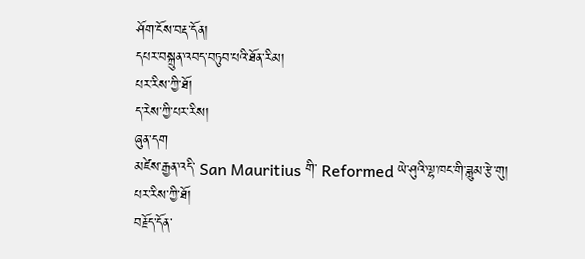ཤོག་ངོས་བརྡ་དོན།
དཔར་བསྐྲུན་འབད་བཏུབ་པའི་ཐོན་རིམ།
པར་རིས་ཀྱི་ཐོ།
ད་རེས་ཀྱི་པར་རིས།
ཞུན་དག
མཛེས་རྒྱན་འདི་ San Mauritius གི་ Reformed ཡེ་ཤུའི་ལྷ་ཁང་གི་ཟླུམ་རྩེ་གུ།
པར་རིས་ཀྱི་ཐོ།
བརྗོད་དོན་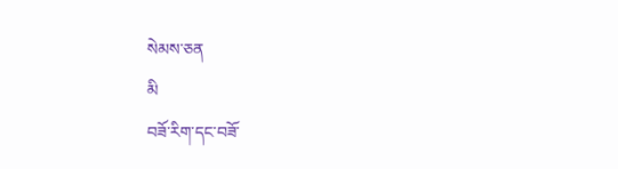སེམས་ཅན
མི
བཟོ་རིག་དང་བཟོ་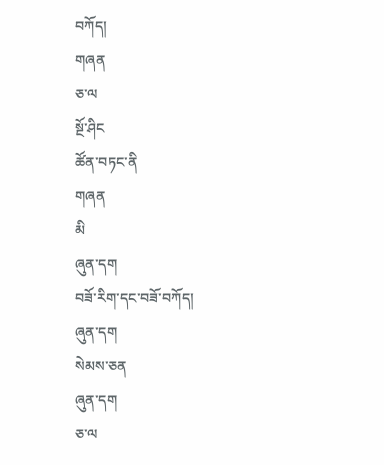བཀོད།
གཞན
ཅ་ལ
སྔོ་ཤིང
ཚོན་བཏང་ནི
གཞན
མི
ཞུན་དག
བཟོ་རིག་དང་བཟོ་བཀོད།
ཞུན་དག
སེམས་ཅན
ཞུན་དག
ཅ་ལ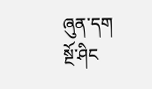ཞུན་དག
སྔོ་ཤིང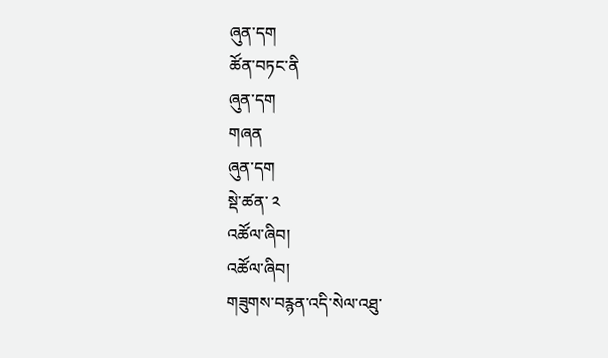ཞུན་དག
ཚོན་བཏང་ནི
ཞུན་དག
གཞན
ཞུན་དག
སྡེ་ཚན་ ༢
འཚོལ་ཞིབ།
འཚོལ་ཞིབ།
གཟུགས་བརྙན་འདི་སེལ་འཐུ་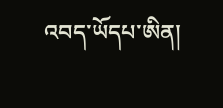འབད་ཡོདཔ་ཨིན།